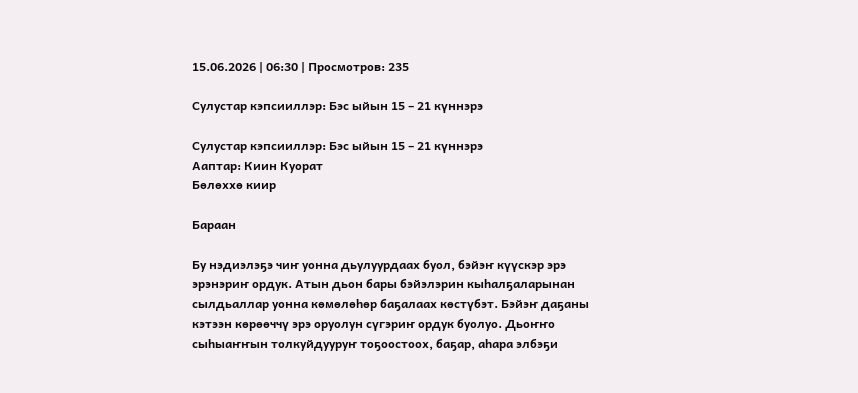15.06.2026 | 06:30 | Просмотров: 235

Сулустар кэпсииллэр: Бэс ыйын 15 – 21 күннэрэ

Сулустар кэпсииллэр: Бэс ыйын 15 – 21 күннэрэ
Ааптар: Киин Куорат
Бөлөххө киир

Бараан

Бу нэдиэлэҕэ чиҥ уонна дьулуурдаах буол, бэйэҥ күүскэр эрэ эрэнэриҥ ордук. Атын дьон бары бэйэлэрин кыһалҕаларынан сылдьаллар уонна көмөлөһөр баҕалаах көстүбэт. Бэйэҥ даҕаны кэтээн көрөөччү эрэ оруолун сүгэриҥ ордук буолуо. Дьоҥҥо сыһыаҥҥын толкуйдууруҥ тоҕоостоох, баҕар, аһара элбэҕи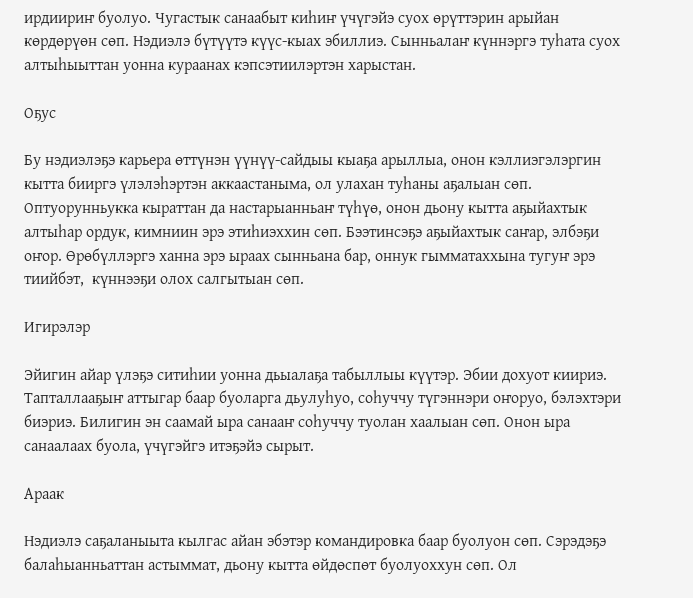ирдиириҥ буолуо. Чугастык санаабыт киһиҥ үчүгэйэ суох өрүттэрин арыйан көрдөрүөн сөп. Нэдиэлэ бүтүүтэ күүс-кыах эбиллиэ. Сынньалаҥ күннэргэ туһата суох алтыһыыттан уонна кураанах кэпсэтиилэртэн харыстан.

Оҕус

Бу нэдиэлэҕэ карьера өттүнэн үүнүү-сайдыы кыаҕа арыллыа, онон кэллиэгэлэргин кытта бииргэ үлэлэһэртэн аккаастаныма, ол улахан туһаны аҕалыан сөп. Оптуорунньукка кыраттан да настарыанньаҥ түһүө, онон дьону кытта аҕыйахтык алтыһар ордук, кимниин эрэ этиһиэххин сөп. Бээтинсэҕэ аҕыйахтык саҥар, элбэҕи оҥор. Өрөбүллэргэ ханна эрэ ыраах сынньана бар, оннук гымматаххына тугуҥ эрэ тиийбэт,  күннээҕи олох салгытыан сөп.

Игирэлэр

Эйигин айар үлэҕэ ситиһии уонна дьыалаҕа табыллыы күүтэр. Эбии дохуот киириэ. Тапталлааҕыҥ аттыгар баар буоларга дьулуһуо, соһуччу түгэннэри оҥоруо, бэлэхтэри биэриэ. Билигин эн саамай ыра санааҥ соһуччу туолан хаалыан сөп. Онон ыра санаалаах буола, үчүгэйгэ итэҕэйэ сырыт.

Араак

Нэдиэлэ саҕаланыыта кылгас айан эбэтэр командировка баар буолуон сөп. Сэрэдэҕэ балаһыанньаттан астыммат, дьону кытта өйдөспөт буолуоххун сөп. Ол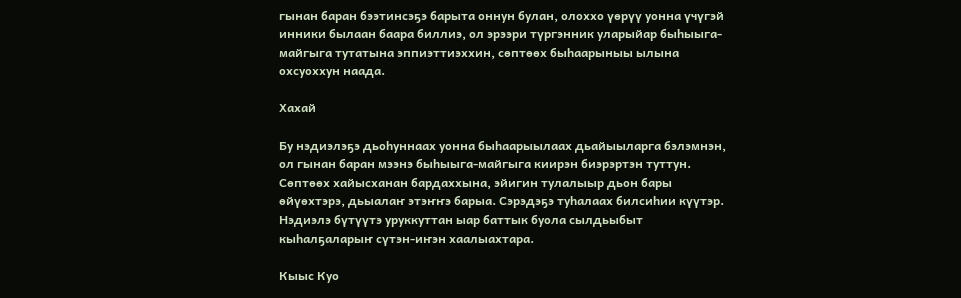гынан баран бээтинсэҕэ барыта оннун булан, олоххо үөрүү уонна үчүгэй инники былаан баара биллиэ, ол эрээри түргэнник уларыйар быһыыга-майгыга тутатына эппиэттиэххин, сөптөөх быһаарыныы ылына охсуоххун наада.

Хахай

Бу нэдиэлэҕэ дьоһуннаах уонна быһаарыылаах дьайыыларга бэлэмнэн, ол гынан баран мээнэ быһыыга-майгыга киирэн биэрэртэн туттун. Сөптөөх хайысханан бардаххына, эйигин тулалыыр дьон бары өйүөхтэрэ, дьыалаҥ этэҥҥэ барыа. Сэрэдэҕэ туһалаах билсиһии күүтэр. Нэдиэлэ бүтүүтэ уруккуттан ыар баттык буола сылдьыбыт кыһалҕаларыҥ сүтэн-иҥэн хаалыахтара.

Кыыс Куо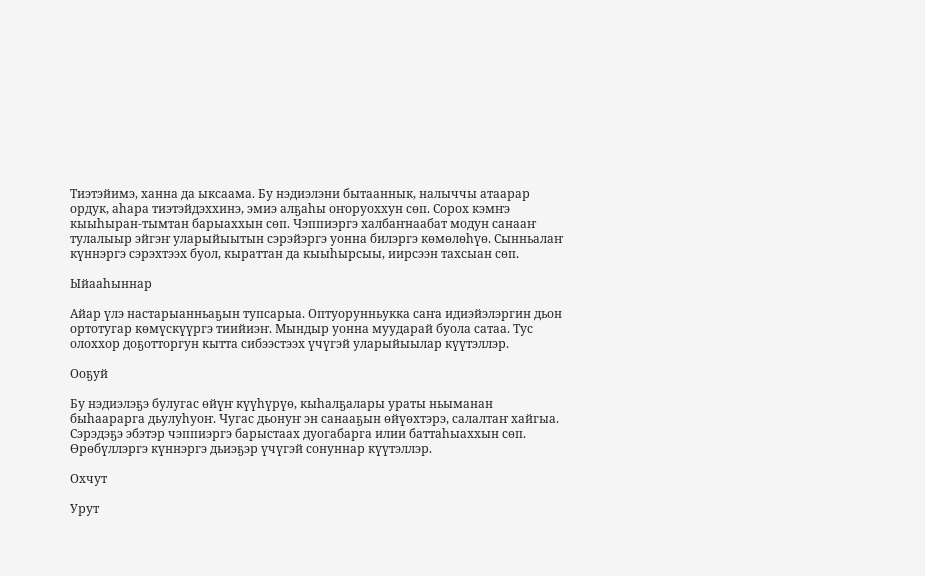Тиэтэйимэ, ханна да ыксаама. Бу нэдиэлэни бытааннык, налыччы атаарар ордук, аһара тиэтэйдэххинэ, эмиэ алҕаһы оҥоруоххун сөп. Сорох кэмҥэ кыыһыран-тымтан барыаххын сөп. Чэппиэргэ халбаҥнаабат модун санааҥ тулалыыр эйгэҥ уларыйыытын сэрэйэргэ уонна билэргэ көмөлөһүө. Сынньалаҥ күннэргэ сэрэхтээх буол, кыраттан да кыыһырсыы, иирсээн тахсыан сөп.

Ыйааһыннар

Айар үлэ настарыанньаҕын тупсарыа. Оптуорунньукка саҥа идиэйэлэргин дьон ортотугар көмүскүүргэ тиийиэҥ. Мындыр уонна муударай буола сатаа. Тус олоххор доҕотторгун кытта сибээстээх үчүгэй уларыйыылар күүтэллэр.

Ооҕуй

Бу нэдиэлэҕэ булугас өйүҥ күүһүрүө, кыһалҕалары ураты ньыманан быһаарарга дьулуһуоҥ. Чугас дьонуҥ эн санааҕын өйүөхтэрэ, салалтаҥ хайгыа. Сэрэдэҕэ эбэтэр чэппиэргэ барыстаах дуогабарга илии баттаһыаххын сөп. Өрөбүллэргэ күннэргэ дьиэҕэр үчүгэй сонуннар күүтэллэр.

Охчут

Урут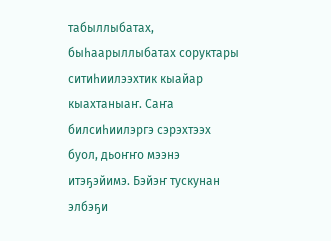табыллыбатах, быһаарыллыбатах соруктары ситиһиилээхтик кыайар кыахтаныаҥ. Саҥа билсиһиилэргэ сэрэхтээх буол, дьоҥҥо мээнэ итэҕэйимэ. Бэйэҥ тускунан элбэҕи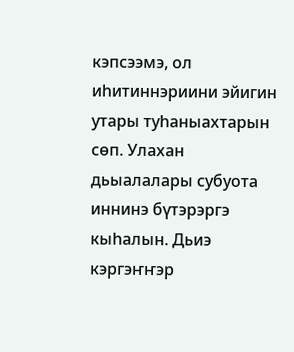кэпсээмэ, ол иһитиннэриини эйигин утары туһаныахтарын сөп. Улахан дьыалалары субуота иннинэ бүтэрэргэ кыһалын. Дьиэ кэргэҥҥэр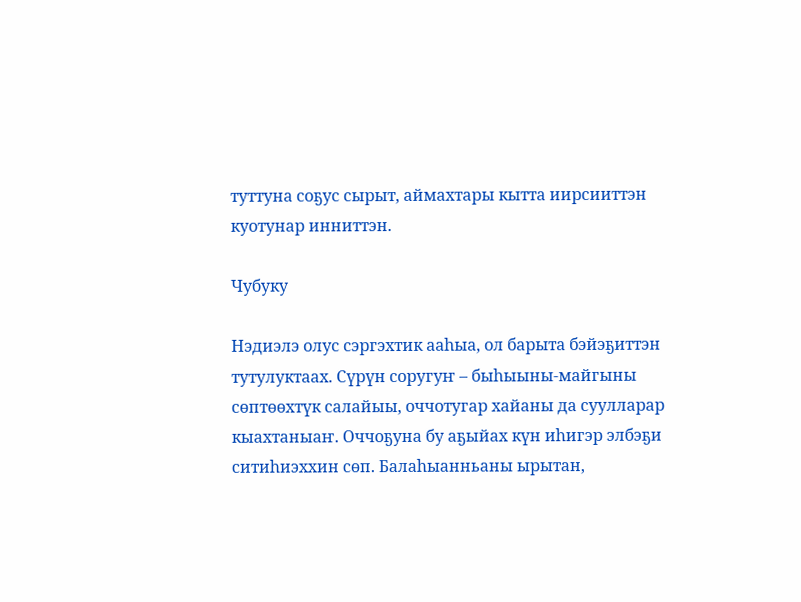туттуна соҕус сырыт, аймахтары кытта иирсииттэн куотунар инниттэн.

Чубуку

Нэдиэлэ олус сэргэхтик ааһыа, ол барыта бэйэҕиттэн тутулуктаах. Сүрүн соругуҥ – быһыыны-майгыны сөптөөхтүк салайыы, оччотугар хайаны да суулларар кыахтаныаҥ. Оччоҕуна бу аҕыйах күн иһигэр элбэҕи ситиһиэххин сөп. Балаһыанньаны ырытан,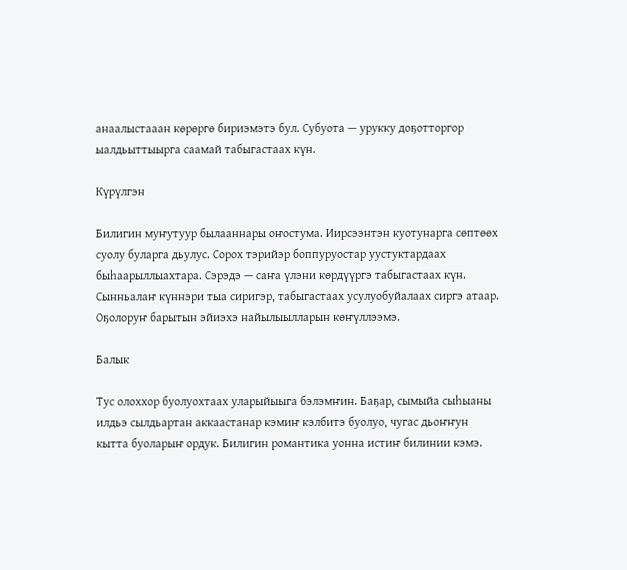анаалыстааан көрөргө бириэмэтэ бул. Субуота — урукку доҕотторгор ыалдьыттыырга саамай табыгастаах күн.

Күрүлгэн

Билигин муҥутуур былааннары оҥостума. Иирсээнтэн куотунарга сөптөөх суолу буларга дьулус. Сорох тэрийэр боппуруостар уустуктардаах быһаарыллыахтара. Сэрэдэ — саҥа үлэни көрдүүргэ табыгастаах күн. Сынньалаҥ күннэри тыа сиригэр, табыгастаах усулуобуйалаах сиргэ атаар. Оҕолоруҥ барытын эйиэхэ найылыылларын көҥүллээмэ.

Балык

Тус олоххор буолуохтаах уларыйыыга бэлэмҥин. Баҕар, сымыйа сыһыаны илдьэ сылдьартан аккаастанар кэмиҥ кэлбитэ буолуо, чугас дьоҥҥун кытта буоларыҥ ордук. Билигин романтика уонна истиҥ билинии кэмэ.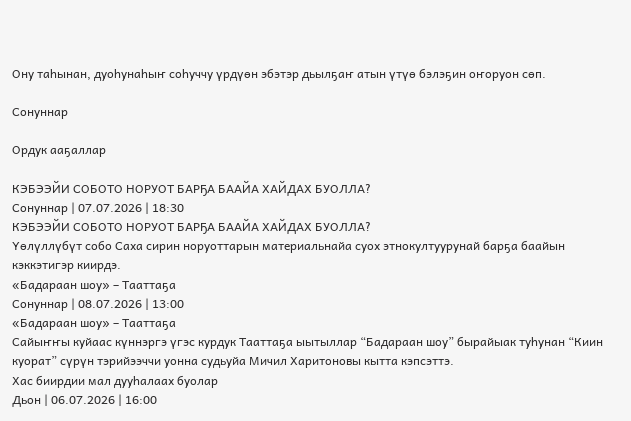Ону таһынан, дуоһунаһыҥ соһуччу үрдүөн эбэтэр дьылҕаҥ атын үтүө бэлэҕин оҥоруон сөп.

Сонуннар

Ордук ааҕаллар

КЭБЭЭЙИ СОБОТО НОРУОТ БАРҔА БААЙА ХАЙДАХ БУОЛЛА?
Сонуннар | 07.07.2026 | 18:30
КЭБЭЭЙИ СОБОТО НОРУОТ БАРҔА БААЙА ХАЙДАХ БУОЛЛА?
Үөлүллүбүт собо Саха сирин норуоттарын материальнайа суох этнокултуурунай барҕа баайын кэккэтигэр киирдэ.
«Бадараан шоу» – Тааттаҕа
Сонуннар | 08.07.2026 | 13:00
«Бадараан шоу» – Тааттаҕа
Сайыҥҥы куйаас күннэргэ үгэс курдук Тааттаҕа ыытыллар “Бадараан шоу” бырайыак туһунан “Киин куорат” сүрүн тэрийээччи уонна судьуйа Мичил Харитоновы кытта кэпсэттэ.
Хас биирдии мал дууһалаах буолар
Дьон | 06.07.2026 | 16:00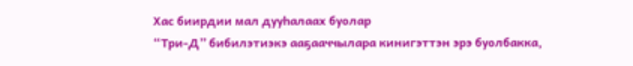Хас биирдии мал дууһалаах буолар
“Три-Д” бибилэтиэкэ ааҕааччылара кинигэттэн эрэ буолбакка,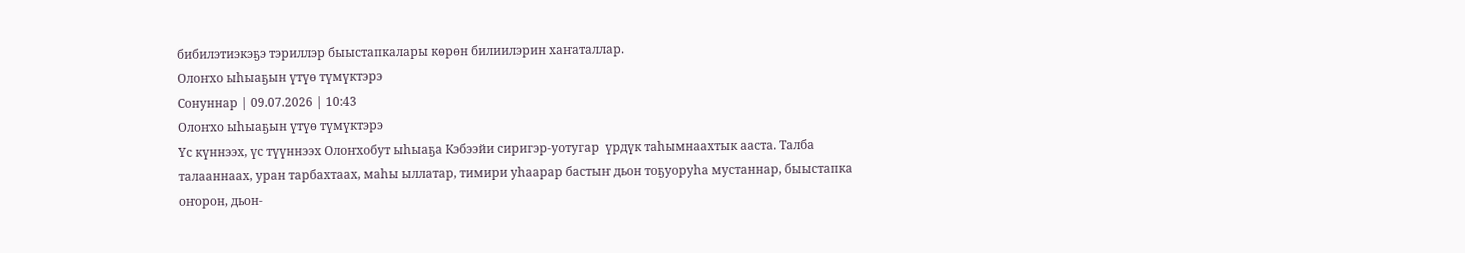бибилэтиэкэҕэ тэриллэр быыстапкалары көрөн билиилэрин хаҥаталлар.
Олоҥхо ыһыаҕын үтүө түмүктэрэ
Сонуннар | 09.07.2026 | 10:43
Олоҥхо ыһыаҕын үтүө түмүктэрэ
Үс күннээх, үс түүннээх Олоҥхобут ыһыаҕа Кэбээйи сиригэр-уотугар  үрдүк таһымнаахтык ааста. Талба талааннаах, уран тарбахтаах, маһы ыллатар, тимири уһаарар бастыҥ дьон тоҕуоруһа мустаннар, быыстапка оҥорон, дьон-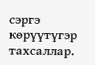сэргэ көрүүтүгэр тахсаллар.